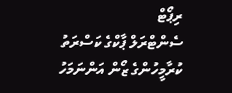ރިޕޯޓް
ސެންޓްރަލް ޕާކްގެ ކަސްރަތު ކުރާމީހުންގެ ޒޯން އަންނަމަހު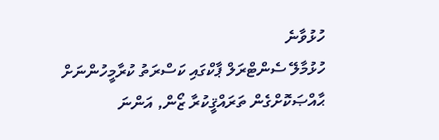ހުޅުވާނެ
ހުޅުމާލޭ ސެންޓްރަލް ޕާކްގައި ކަސްރަތު ކުރާމީހުންނަށް ޙާއްޞަކޮށްގެން ތަރައްޤީކުރާ ޒޯން, އަންނަ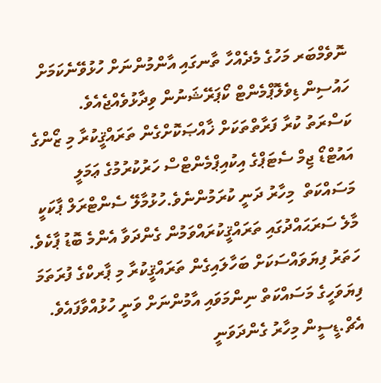ނޮވެމްބަރ މަހުގެ މެދެއްހާ ތާނގައި އާންމުންނަށް ހުޅުވޭނެކަމަށް ހައުސިން ޑިވެލޮޕްމެންޓް ކޯޕަރޭޝަނުން ވިދާޅުވެއްޖެއެވެ.
ކަސްރަތު ކުރާ ފަރާތްތަކަށް ޚާއްޞަކޮށްގެން ތަރައްޤީކުރާ މި ޒޯންގެ އައުޓްޑޯ ޖިމް ސެޓަޕްގެ އިކުއިޕްމެންޓްސް ހަރުކުރުމުގެ ޢަމަލީ މަސައްކަތް  މިހާރު ދަނީ ކުރަމުންނެވެ.ހުޅުމާލޭ ސެންޓްރަލް ޕާކަކީ މާލެ ސަރަޙައްދުގައި ތަރައްޤީކުރައްވަމުން ގެންދަވާ އެންމެ ބޮޑު ޕާކެވެ. ހަތަރު ފިޔަވައްސަކަށް ބަހާލައިގެން ތަރައްޤީކުރާ މި ޕާރކްގެ ފުރަތަމަ ފިޔަވަހީގެ މަސައްކަތް ނިންމަވައި އާމުންނަށް ވަނީ ހުޅުއްވާފައެވެ. އެޗް.ޑީސީން މިހާރު ގެންދަވަނީ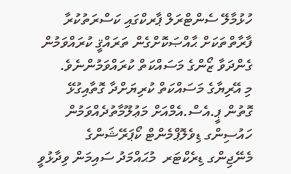ހުޅުމާލޭ ސެންޓްރަލް ޕާރކްގައި ކަސްރަތުކުރާ ފާރާތްތަކަށް ޙާއްޞަކޮށްގެން ތަރައްޤީ ކުރައްވަމުން ގެންދަވާ ޒޯންގެ މަސައްކަތް ކުރައްވަމުންނެވެ.
މި އޭރިޔާގެ މަސައްކަތް ކުރިޔަށްދާ ގޮތާއިގުޅޭ ގޮތުން ޕީ.އެސް.އެމްއަށް މަޢުލޫމާތުދެއްވަމުން ހައުސިންގ ޑިވެލޮޕްމެންޓް ކޯޕަރޭޝަންގެ  މެނޭޖިންގ ޑިރެކްޓަރ  މުޙައްމަދު ސައިމަން ވިދާޅުވީ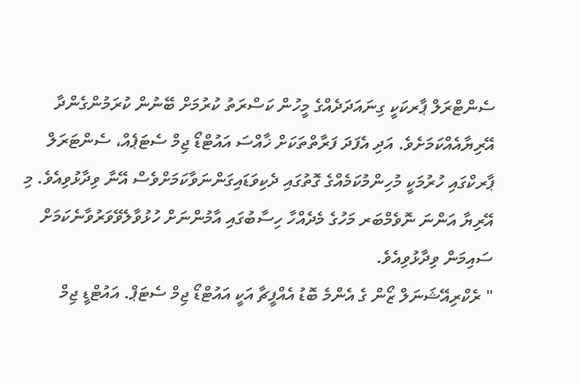ސެންޓްރަލް ޕާރކަކީ ގިނައަދަދެއްގެ މީހުން ކަސްރަތު ކުރުމަށް ބޭނުން ކުރަމުންގެންދާ އޭރިޔާއެއްކަމަށެވެ. އަދި އެފަދަ ފަރާތްތަކަށް ޚާއްސަ އައުޓްޑޯ ޖިމް ސެޓަޕެއް، ސެންޓަރަލް ޕާރކްގައި ހުރުމަކީ މުހިންމުކަމެއްގެ ގޮތުގައި ދެކިވަޑައިގަންނަވާކަމަށްވެސް އޭނާ ވިދާޅުވިއެވެ. މި އޭރިޔާ އަންނަ ނޮވެމްބަރ މަހުގެ މެދެއްހާ ހިސާބުގައި އާމުންނަށް ހުޅުވާލެވޭވަރުވާނެކަމަށް ސައިމަން ވިދާޅުވިއެވެ.
" ރެކްރިއޭޝަނަލް ޒޯން ގެ އެންމެ ބޮޑު އެއްފީޗާ އަކީ އައުޓްޑޯ ޖިމް ސެޓަޕް. އައުޓްޑީ ޖިމް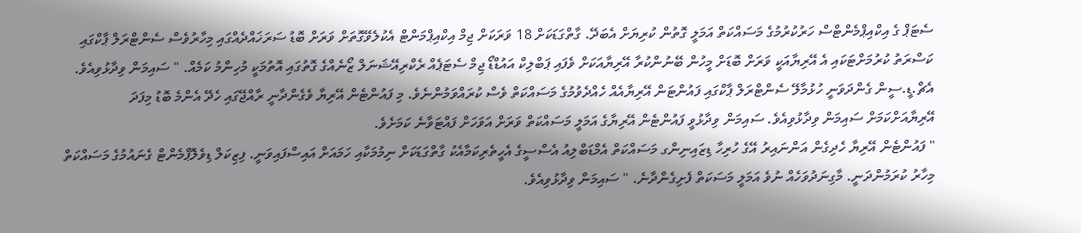ސެޓަޕް ގެ އިކްއިޕްމެންޓްސް ހަރުކުރުމުގެ މަސައްކަތް އަމަލީ ގޮތުން ކުރިޔަށް އެބަދޭ. ގާތްގަޑަކަށް 18 ވަރަކަށް ޖިމް އިކްއިޕްމަންޓް އެކުލެވޭގޮތަށް ވަރަށް ބޮޑު ސަރަޚައްދެއްގައި މިހާރުވެސް ސެންޓްރަލް ޕާކްގައި ކަސްރަތު ކުރުމަށްޓަކައި އެ އޭރިޔާއަކީ ވަރަށް ބޮޑަށް މީހުން ބޭނުންކުރާ އޭރިޔާއަކަށް ވެފައި ޕަބްލިކް އައުޑްޑޯ ޖިމް ސެޓަޕެއް ރެކްރިއޭޝަނަލް ޒޯނެއްގެ ގޮތުގައި އޮތުމަކީ މުހިންމު ކަމެއް. " ސައިމަން ވިދާޅުވިއެވެ.
އެޗް.ޑީ.ސީން ގެންދަވަނީ ހުޅުމާލޭ ސެންޓްރަލް ޕާކްގައި ފައުންޓަން އޭރިޔާއެއް ހެއްދެވުމުގެ މަސައްކަތް ވެސް ކުރައްވަމުންނެވެ. މި ފައުންޓެން އޭރިޔާ ވެގެންދާނީ ރާއްޖޭގައި ހެދޭ އެންމެ ބޮޑު މިފަދަ  އޭރިޔާއަށްކަމަށް ސައިމަން ވިދާޅުވިއެވެ. ސައިމަން ވިދާޅުވީ ފައުންޓެން އޭރިޔާގެ އަމަލީ މަސައްކަތް ވަރަށް އަވަހަށް ފައްޓަވާނެ ކަމަށެވެ.
" ފައުންޓެން އޭރިޔާ ހެދިގެން އަންނައިރު އޭގެ ހުރިހާ ޑިޒައިނިންގ މަސައްކަތް އެމްޑަބްލިއު އެސްސީގެ އެހީތެރިކަމާއެކު ގާތްގަޑަކަށް ނިމުމަކާއި ހަމައަށް އައިސްފައިވަނީ. ފިޒިކަލް ޑިވެލޮޕްމެންޓް ގެނައުމުގެ މަސައްކަތް މިހާރު ކުރަމުންދަނީ. މާގިނަދުވަހެއް ނުވެ އަމަލީ މަސަކަތް ފެށިގެންދާނެ. " ސައިމަން ވިދާޅުވިއެވެ.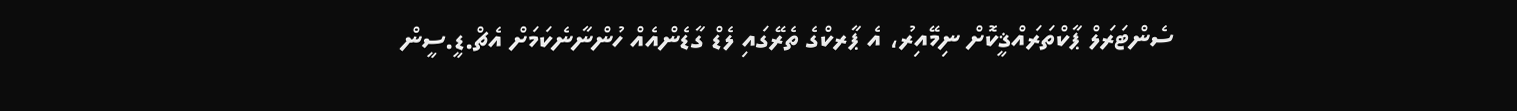ސެންޓަރަލް ޕާކްތަރައްޤީކޮށް ނިމޭއިރު، އެ ޕާރކްގެ ތެރޭގައި ލެޑް ގާޑެންއެއް ހުންނާނެކަމަށް އެޗް.ޑީ.ސީން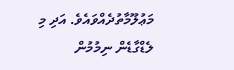މަޢުލޫމާތުދެއްވައެވެ. އަދި މި ލެޑްގާޑެން ނިމުމުން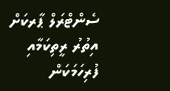ސެންޓްރަލް ޕާރކަށް އިތުރު ރީތިކަމާއި ފުރިހަމަކަން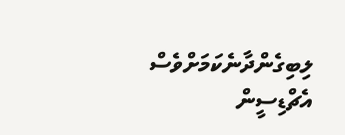ލިބިގެންދާނެކަމަށްވެސް އެޗްޑިސީން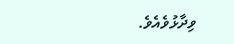ވިދާޅުވެއެވެ.